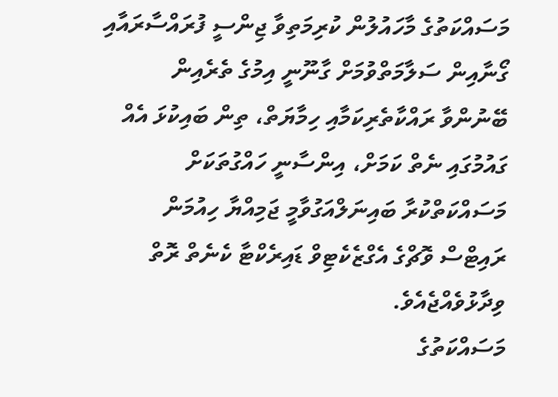މަސައްކަތުގެ މާހައުލުން ކުރިމަތިވާ ޖިންސީ ފުރައްސާރައާއި ގޯނާއިން ސަލާމަތްވުމަށް ގާނޫނީ އިމުގެ ތެރެއިން ބޭނުންވާ ރައްކާތެރިކަމާއި ހިމާޔަތް، ތިން ބައިކުޅަ އެއް ގައުމުގައި ނެތް ކަމަށް، އިންސާނީ ހައްގުތަކަށް މަސައްކަތްކުރާ ބައިނަލްއަގުވާމީ ޖަމިއްޔާ ހިއުމަން ރައިޓްސް ވޮޗްގެ އެގްޒެކެޓިވް ޑައިރެކްޓާ ކެނެތް ރޮތް ވިދާޅުވެއްޖެއެވެ.
މަސައްކަތުގެ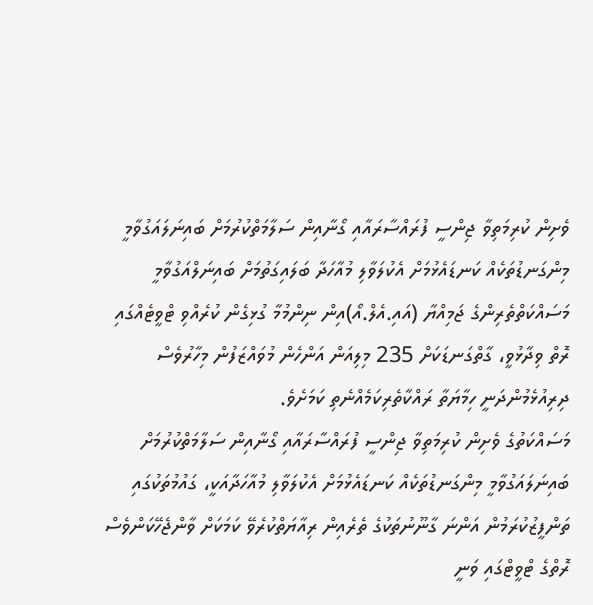ވެށިން ކުރިމަތިވާ ޖިންސީ ފުރައްސާރައާއި ގޯނާއިން ސަލާމަތްކުރުމަށް ބައިނަލައަގުވާމީ މިންގަނޑުތަކެއް ކަނޑައެޅުމަށް އެކުލަވާލި މުއާހަދާ ބަލައިގަތުމަށް ބައިނަލްއަގުވާމީ މަސައްކަތްތެރިންގެ ޖަމިއްޔާ (އައި.އެލް.އޯ)އިން ނިންމުމާ ގުޅިގެން ކުރެއްވި ޓްވީޓެއްގައި ރޮތް ވިދާޅުވީ، ގާތްގަނޑަކަށް 235 މިލިއަން އަންހެން މުވައްޒަފުން މިހާރުވެސް ދިރިއުޅެމުންދަނީ ހިމާޔަތާ ރައްކާތެރިކަމެއްނެތި ކަމަށެވެ.
މަސައްކަތުގެ ވެށިން ކުރިމަތިވާ ޖިންސީ ފުރައްސާރައާއި ގޯނާއިން ސަލާމަތްކުރުމަށް ބައިނަލައަގުވާމީ މިންގަނޑުތަކެއް ކަނޑައެޅުމަށް އެކުލަވާލި މުއާހަދާއަކީ، ގައުމުތަކުގައި ތަންފީޒުކުރަމުން އަންނަ ގާނޫނުތަކުގެ ތެރެއިން ރިއާޔަތްކުރެވޭ ކަމަކަށް ވާންޖެހޭކަންވެސް ރޮތްގެ ޓްވީޓްގައި ވަނީ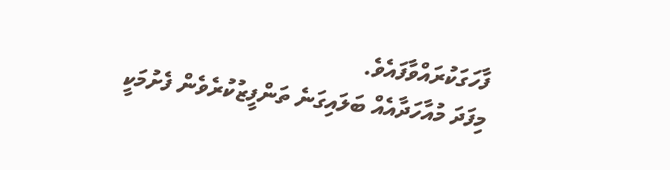ފާހަގަކުރައްވާފައެވެ.
މިފަދަ މުއާހަދާއެއް ބަލައިގަނެ ތަންފީޒުކުރެވެން ފެށުމަކީ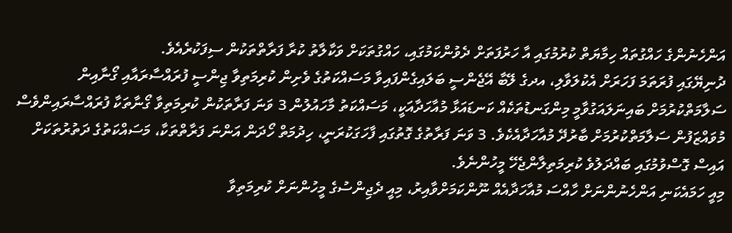އަންހެނުންގެ ހައްގުތައް ހިމާޔަތް ކުރުމުގައި އާ ހަރުފަތަށް ދެވުންކަމުގައި، ހައްގުތަކަށް ވަކާލާތު ކުރާ ފަރާތްތަކުން ސިފަކުރެއެވެ.
ދުނިޔޭގައި ފުރަތަމަ ފަހަރަށް އެކުލަވާލި، އދގެ ލޭބާ އޭޖެންސީ ބަލައިގެންފައިވާ މަސައްކަތުގެ ވެށިން ކުރިމަތިވާ ޖިންސީ ފުރައްސާރައާއި ގޯނާއިން ސަލާމަތްކުރުމަށް ބައިނަލައަގުވާމީ މިންގަނޑުތަކެއް ކަނޑައަޅާ މުއާހަދާއަކީ، މަސައްކަތު މާހައުލުން 3 ވަނަ ފަރާތަކުން ކުރިމަތިވާ ގޯނާތަކާ ފުރައްސާރައިންވެސް މުވައްޒަފުން ސަލާމަތްކުރުމަށް ބާރުދޭ މުއާހަދާއެކެވެ. 3 ވަނަ ފަރާތުގެ ގޮތުގައި ފާހަގަކުރަނީ، ހިދުމަތް ހޯދަން އަންނަ ފަރާތްތަކާ، މަސައްކަތުގެ ދަތުރުތަކަށް އައިސް ގޮސްވުމުގައި ބައްދަލުވެ ކުރިމަތިލާންޖެހޭ މީހުންނެވެ.
މިއީ ހަމައެކަނި އަންހެނުންނަށް ހާއްސަ މުއާހަދާއެއް ނޫންކަމަށްވާއިރު، މިއީ ދެޖިންސުގެ މީހުންނަށް ކުރިމަތިވާ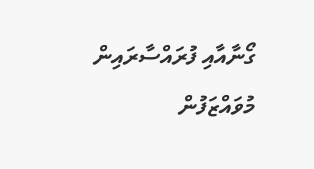ގޯނާއާއި ފުރައްސާރައިން މުވައްޒަފުން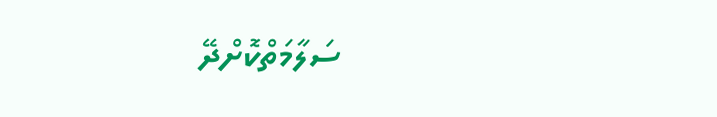ސަލާމަތްކޮށްދޭ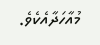މުއާހަދާއެކެވެ.